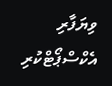ވިޔަފާރި
އެކްސްޕޯޓްކުރި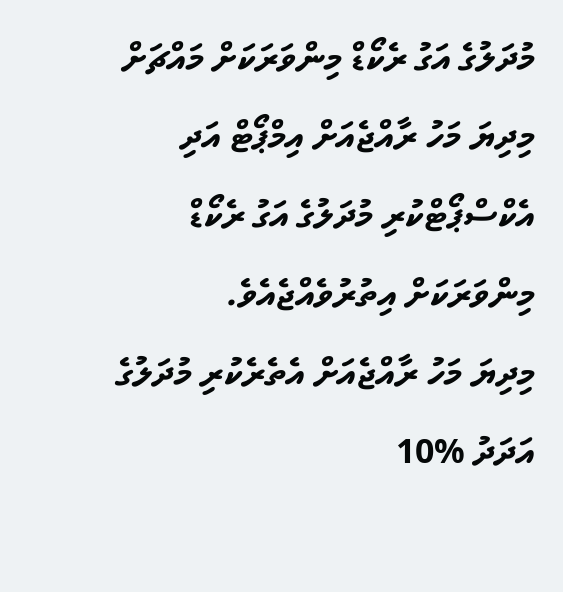މުދަލުގެ އަގު ރެކޯޑް މިންވަރަކަށް މައްޗަށް
މިދިޔަ މަހު ރާއްޖެއަށް އިމްޕޯޓް އަދި އެކްސްޕޯޓްކުރި މުދަލުގެ އަގު ރެކޯޑް މިންވަރަކަށް އިތުރުވެއްޖެއެވެ.
މިދިޔަ މަހު ރާއްޖެއަށް އެތެރެކުރި މުދަލުގެ އަދަދު %10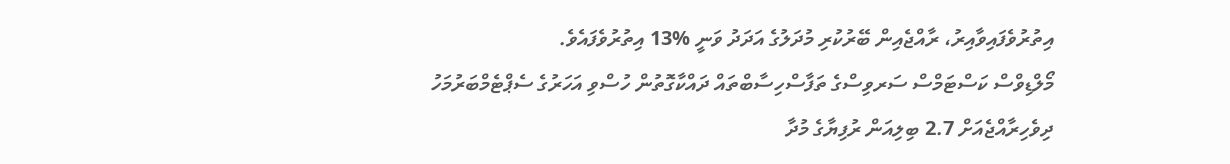އިތުރުވެފައިވާއިރު، ރާއްޖެއިން ބޭރުކުރި މުދަލުގެ އަދަދު ވަނީ %13 އިތުރުވެފައެވެ.
މޯލްޑިވްސް ކަސްޓަމްސް ސަރވިސްގެ ތަފާސްހިސާބްތައް ދައްކާގޮތުން ހުސްވި އަހަރުގެ ސެޕްޓެމްބަރުމަހު ދިވެހިރާއްޖެއަށް 2.7 ބިލިއަން ރުފިޔާގެ މުދާ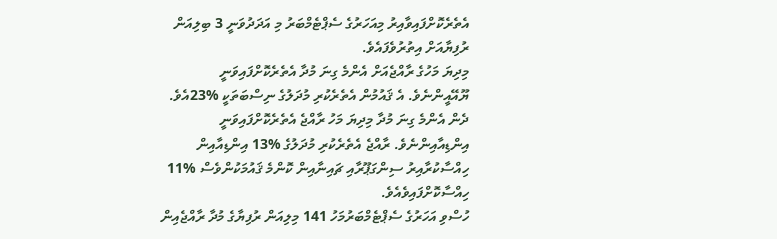އެތެރެކޮށްފައިވާއިރު މިއަހަރުގެ ސެޕްޓެމްބަރު މި އަދަދުވަނީ 3 ބިލިއަން ރުފިޔާއަށް އިތުރުވެފައެވެ.
މިދިޔަ މަހުގެ ރާއްޖެއަށް އެންމެ ގިނަ މުދާ އެތެރެކޮށްފައިވަނީ ޔޫއޭއީންނެވެ. އެ ޤައުމުން އެތެރެކުރި މުދަލުގެ ނިސްބަތަކީ %23އެވެ. ދެން އެންމެ ގިނަ މުދާ މިދިޔަ މަހު ރާއްޖެ އެތެރެކޮށްފައިވަނީ އިންޑިއާއިންނެވެ. ރާއްޖެ އެތެރެކުރި މުދަލުގެ %13 އިންޑިއާއިން ހިއްސާކުރާއިރު ސިންގަޕޫރާއި ޗައިނާއިން ކޮންމެ ޤައުމަކުންވެސް %11 ހިއްސާކޮށްފައިވެއެވެ.
ހުސްވި އަހަރުގެ ސެޕްޓެމްބަރުމަހު 141 މިލިއަން ރުފިޔާގެ މުދާ ރާއްޖެއިން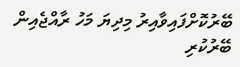ބޭރުކޮށްފައިވާއިރު މިދިޔަ މަހު ރާއްޖެއިން ބޭރުކުރި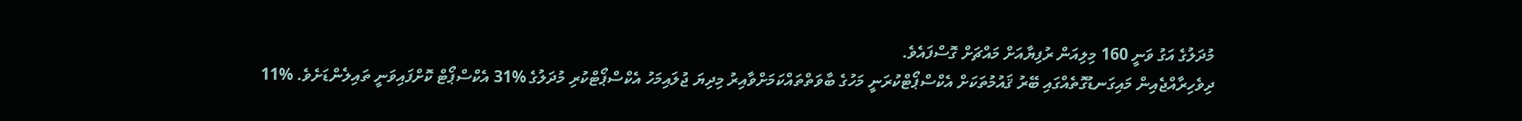މުދަލުގެ އަގު ވަނީ 160 މިލިއަން ރުފިޔާއަށް މައްޗަށް ގޮސްފައެވެ.
ދިވެހިރާއްޖެއިން މައިގަނޑުގޮތެއްގައި ބޭރު ޤައުމުތަކަށް އެކްސްޕޯޓްކުރަނީ މަހުގެ ބާވަތްތައްކަމަށްވާއިރު މިދިޔަ ޖުލައިމަހު އެކްސްޕޯޓްކުރި މުދަލުގެ %31 އެކްސްޕޯޓް ކޮށްފައިވަނީ ތައިލެންޑަށެވެ. %11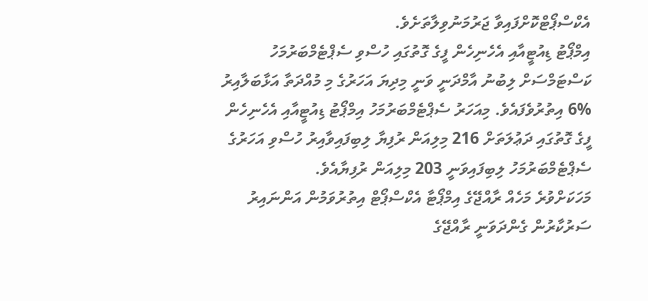އެކްސްޕޯޓްކޮށްފައިވާ ޖަރުމަނުވިލާތަށެވެ.
އިމްޕޯޓު ޑިއުޓީއާއި އެހެނިހެން ފީގެ ގޮތުގައި ހުސްވި ސެޕްޓެމްބަރުމަހު ކަސްޓަމްސަށް ލިބުނު އާމްދަނީ ވަނީ މިދިޔަ އަހަރުގެ މި މުއްދަތާ އަޅާބަލާއިރު %6 އިތުރުވެފައެވެ. މިއަހަރު ސެޕްޓެމްބަރުމަހު އިމްޕޯޓު ޑިއުޓީއާއި އެހެނިހެން ފީގެ ގޮތުގައި ދަޢުލަތަށް 216 މިލިއަން ރުފިޔާ ލިބިފައިވާއިރު ހުސްވި އަހަރުގެ ސެޕްޓެމްބަރުމަހު ލިބިފައިވަނީ 203 މިލިއަން ރުފިޔާއެވެ.
މަހަކަށްވުރެ މަހެއް ރާއްޖޭގެ އިމްޕޯޓާ އެކްސްޕޯޓް އިތުރުވަމުން އަންނައިރު ސަރުކާރުން ގެންދަވަނީ ރާއްޖޭގެ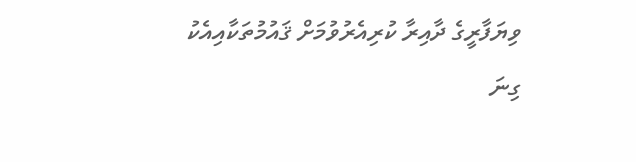ވިޔަފާރީގެ ދާއިރާ ކުރިއެރުވުމަށް ޤައުމުތަކާއިއެކު ގިނަ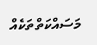މަސައްކަތްތަކެއް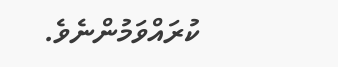ކުރައްވަމުންނެވެ.